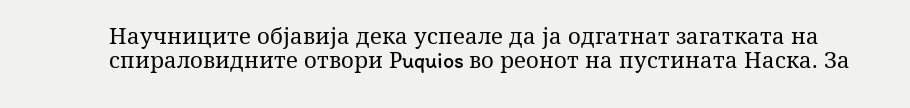Научниците објавија дека успеале да ја одгатнат загатката на спираловидните отвори Рuquios во реонот на пустината Наска. За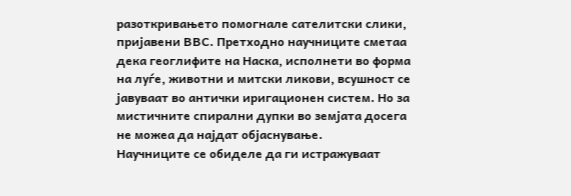разоткривањето помогнале сателитски слики, пријавени ВВС. Претходно научниците сметаа дека геоглифите на Наска, исполнети во форма на луѓе, животни и митски ликови, всушност се јавуваат во антички иригационен систем. Но за мистичните спирални дупки во земјата досега не можеа да најдат објаснување.
Научниците се обиделе да ги истражуваат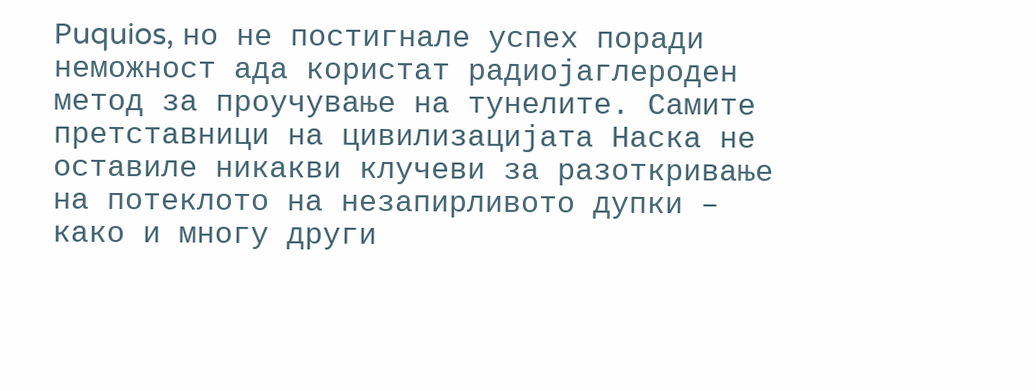Рuquios, но не постигнале успех поради неможност ада користат радиојаглероден метод за проучување на тунелите. Самите претставници на цивилизацијата Наска не оставиле никакви клучеви за разоткривање на потеклото на незапирливото дупки – како и многу други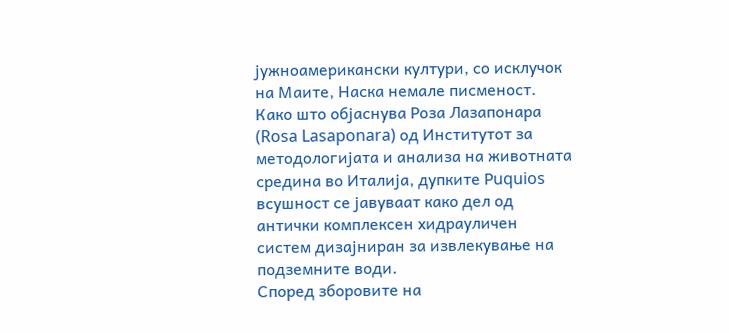јужноамерикански култури, со исклучок на Маите, Наска немале писменост.
Како што објаснува Роза Лазапонара (Rosa Lasaponara) од Институтот за методологијата и анализа на животната средина во Италија, дупките Рuquios всушност се јавуваат како дел од антички комплексен хидрауличен систем дизајниран за извлекување на подземните води.
Според зборовите на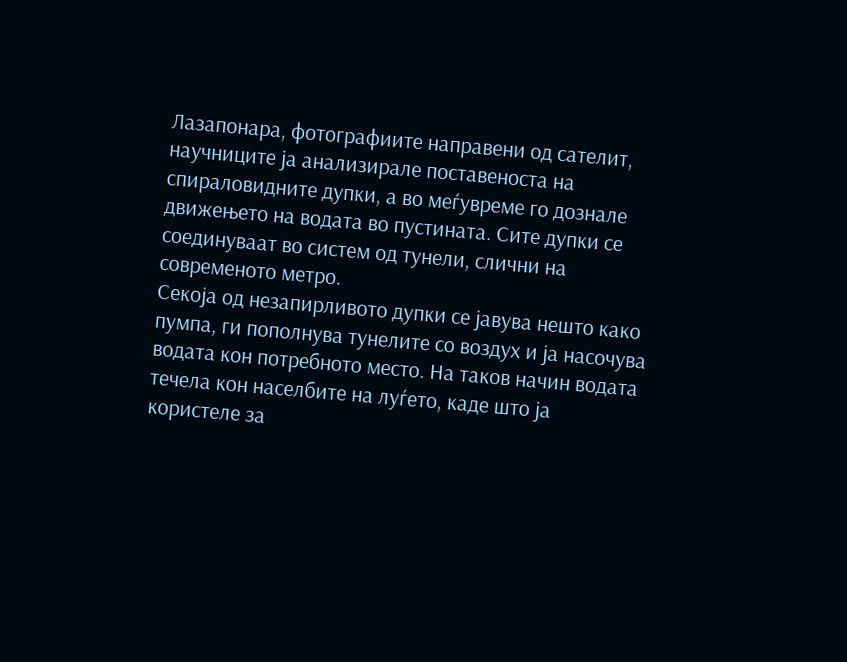Лазапонара, фотографиите направени од сателит, научниците ја анализирале поставеноста на спираловидните дупки, а во меѓувреме го дознале движењето на водата во пустината. Сите дупки се соединуваат во систем од тунели, слични на современото метро.
Секоја од незапирливото дупки се јавува нешто како пумпа, ги пополнува тунелите со воздух и ја насочува водата кон потребното место. На таков начин водата течела кон населбите на луѓето, каде што ја користеле за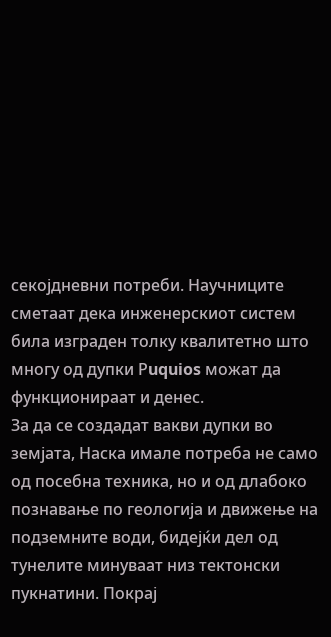секојдневни потреби. Научниците сметаат дека инженерскиот систем била изграден толку квалитетно што многу од дупки Рuquios можат да функционираат и денес.
За да се создадат вакви дупки во земјата, Наска имале потреба не само од посебна техника, но и од длабоко познавање по геологија и движење на подземните води, бидејќи дел од тунелите минуваат низ тектонски пукнатини. Покрај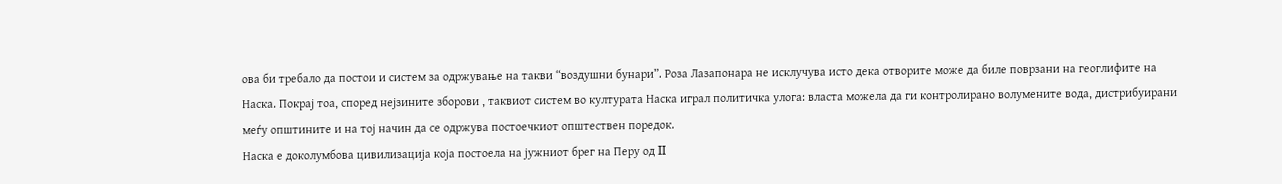ова би требало да постои и систем за одржување на такви “воздушни бунари”. Роза Лазапонара не исклучува исто дека отворите може да биле поврзани на геоглифите на Наска. Покрај тоа, според нејзините зборови , таквиот систем во културата Наска играл политичка улога: власта можела да ги контролирано волумените вода, дистрибуирани меѓу општините и на тој начин да се одржува постоечкиот општествен поредок.
Наска е доколумбова цивилизација која постоела на јужниот брег на Перу од II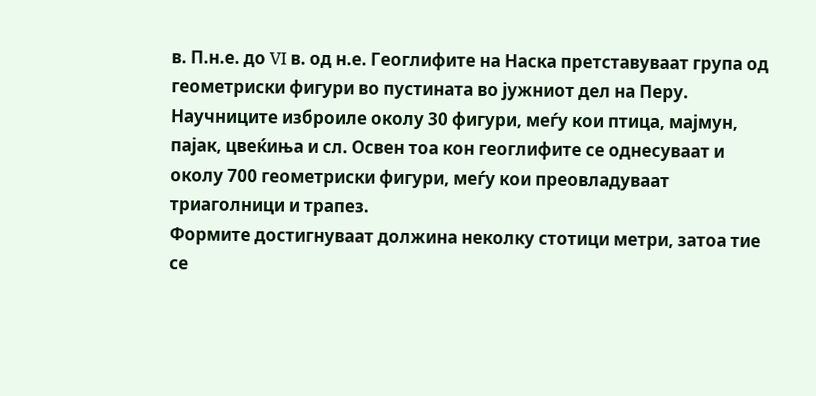в. П.н.е. до VI в. од н.е. Геоглифите на Наска претставуваат група од геометриски фигури во пустината во јужниот дел на Перу.
Научниците изброиле околу 30 фигури, меѓу кои птица, мајмун, пајак, цвеќиња и сл. Освен тоа кон геоглифите се однесуваат и околу 700 геометриски фигури, меѓу кои преовладуваат триаголници и трапез.
Формите достигнуваат должина неколку стотици метри, затоа тие се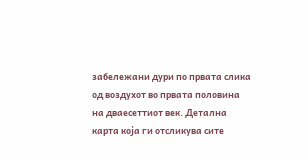забележани дури по првата слика од воздухот во првата половина на дваесеттиот век. Детална карта која ги отсликува сите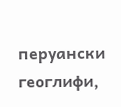перуански геоглифи,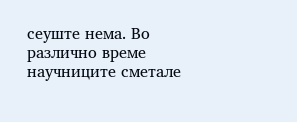сеуште нема. Во различно време научниците сметале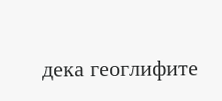дека геоглифите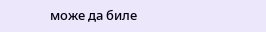може да биле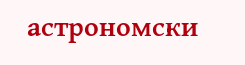астрономски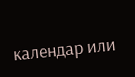календар или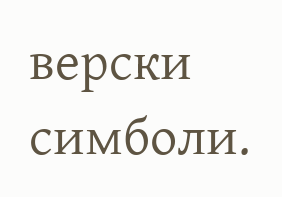верски симболи.